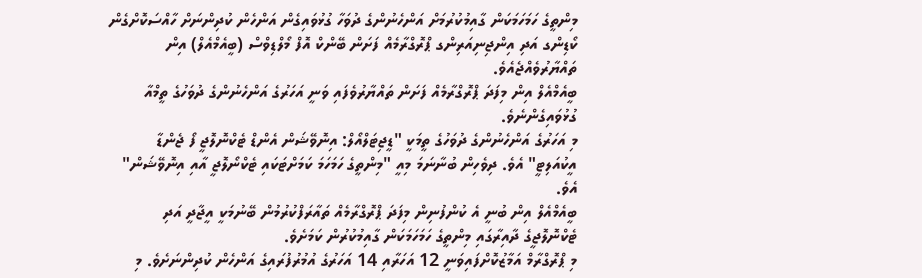މިންތީގެ ހަމަހަމަކަން ގާއިމުކުރުމަށް އަންހެނުންގެ ދުވަހާ ގުޅުވައިގެން އަންހެން ކުދިންނަށް ހާއްސަކޮށްގެން ކޯޑިންގ އަދި އިންޖިނިއަރިންގ ޕްރޮގްރާމެއް ފަށަން ބޭންކް އޮފް މޯލްޑިވްސް (ބީއެމްއެލް) އިން ތައްޔާރުވެއްޖެއެވެ.
ބީއެމްއެލް އިން މިފަދަ ޕްރޮގްރާމެއް ފަށަން ތައްޔާރުވެފައި ވަނީ އަހަރުގެ އަންހެނުންގެ ދުވަހުގެ ތީމްއާ ގުޅުވައިގެންނެވެ.
މި އަހަރުގެ އަންހެނުންގެ ދުވަހުގެ ތީމަކީ "ޑީޖިޓަލްއޯލް: އިނޮވޭޝަން އެންޑް ޓެކްނޮލޮޖީ ފޯ ޖެންޑާ އީކުއަލިޓީ" އެވެ. ދިވެހިން ބުނާނަމަ މިއީ "މިންތީގެ ހަމަހަމަ ކަމަށްޓަކައި ޓެކްނޯލޮޖީ އާއި އިނޮވޭޝަން" އެވެ.
ބީއެމްއެލް އިން ބުނީ އެ ކުންފުނިން މިފަދަ ޕްރޮގްރާމެއް ތައާރަފްކުރުމުން ބޭނުމަކީ އީޖާދީ އަދި ޓެކްނޮލޮޖީގެ ދާއިރާގައި މިންތީގެ ހަމަހަމަކަން ގާއިމުކުރުން ކަމަށެވެ.
މި ޕްރޮގްރާމް އަމާޒުކޮށްފައިވަނީ 12 އަހަރާއި 14 އަހަރުގެ އުމުރުފުރައިގެ އަންހެން ކުދިންނަށެވެ. މި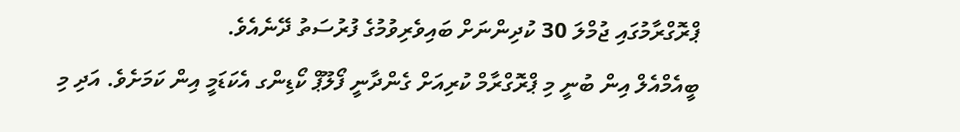ޕްރޮގްރާމުގައި ޖުމްލަ 30 ކުދިންނަށް ބައިވެރިވުމުގެ ފުރުސަތު ދޭނެއެވެ.
ބީއެމްއެލް އިން ބުނީ މި ޕްރޮގްރާމް ކުރިއަށް ގެންދާނީ ފޯލޫޕް ކޯޑިންގ އެކަޑަމީ އިން ކަމަށެވެ. އަދި މި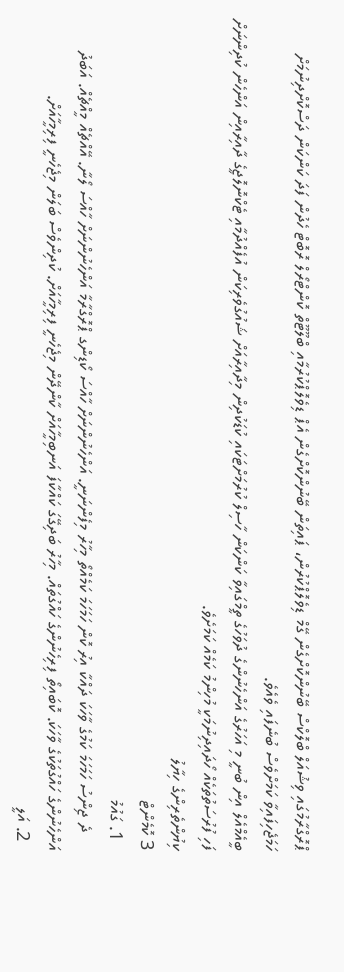ޕްރޮގްރާމުގައި ވިޝުއަލް ބްލޮކްސް ބޭނުންކޮށްގެން ގޭމް ޑިވެލޮޕްކުރުން، ޕައިތަން ބޭނުންކޮށްގެން އެޕް ޑިވެލޮޕްކުރުމާއި ބްލޫޓޫތް ކޮންޓްރޯލް ރޮބޮޓް ހެދުން ފަދަ ކަންކަން ދަސްކޮށްދިނުމަށް ހަމަޖެހިފައިވާ ކަމަށްވެސް ބުނެފައި ވެއެވެ.
ބީއެމްއެލް އިން ބުނީ މި އަހަރުގެ އަންހެނުންގެ ދުވަހުގެ ތީމްގައިވާ ކަންކަން ހާސިލް ކުރުމަށްޓަކައި ކުޑަކުދިން މިދާއިރާއަށް ޝައުގުވެރިކަން އުފެއްދުމާއި ޓެކްނޮލޮޖީގެ ދާއިރާއިން އަންހެން ކުދިންނަށް ފަހި ފުރުސަތުތަކެއް ހޯދައިދިނުމަކީ މުހިންމު ކަމެއް ކަމަށެވެ.
ކިޔުންތެރިންގެ ހިޔާލު
3 ކޮމެންޓް
  1. ގައުމު
    ދެ ޖިންސު ހަމަހަމަ ކަމުގެ ވާހަކަ ދައްކާ އިރު ކޮން ހަމަހަމަ ކަމެއްތޯ މިހާރު މިފެންނަނީ. އަންހެނުންނަށް ހާއްސަ ކޯޑިންގ ޕްރޮގްރާމާ އަންހެނުންނަށް ހާއްސަ ލޯނާ. އޭއްޗެއް މީއްޗެއް. އަބަދު އަންހެނުންގެ ހައްގުތަކުގެ ވާހަކަ. ކޮބައިތޯ ފިރިހެނުންގެ ހައްގުތައް. މިހާރު ބަދިގޭގަ ކައްކާފަ އަނބިމީހާއަށް ކާންދޭން މިޖެހެނީ ފިރިމީހާއަށް. ކުދިންވެސް ބަލަން މިޖެހެނީ ފިރިމީހާއަށް.
  2. އަލީ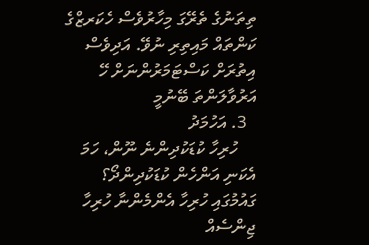ތިތަނުގެ ތެރޭގަ މިހާރުވެސް ހެކަރޒްގެ ކަންތައް މައިތިރި ނުވޭ. އަދިވެސް އިތުރަށް ކަސްޓަމަރުންނަށް ހޭ އަރުވާލަންތަ ބޭނުމީ
  3. އަހުމަދު
    ހުރިހާ ކުޑަކުދިންނެ ނޫން، ހަމަ އެކަނި އަންހެން ކުޑަކުދިންދޯ؟ ގައުމުގައި ހުރިހާ އެންމެންނާ ހުރިހާ ޖިންސެއް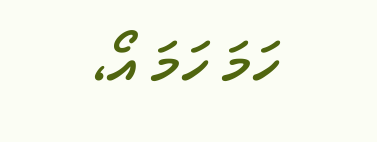ހަމަ ހަމަ އޯ،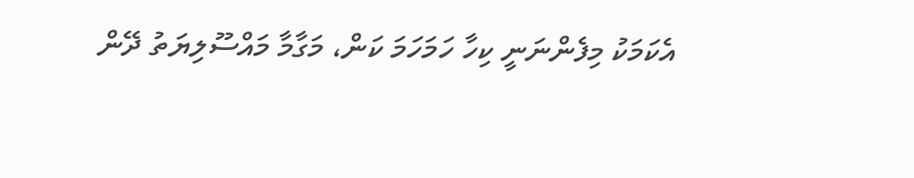އެކަމަކު މިފެންނަނީ ކިހާ ހަމަހަމަ ކަން، މަގާމާ މައްސޫލިޔަތު ދޭން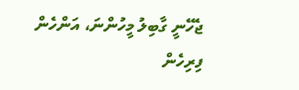ޖެހޭނީ ގާބިލު މީހުންނަ، އަންހެން ފިރިހެން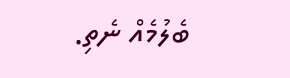ބެލުމެއް ނެތި.